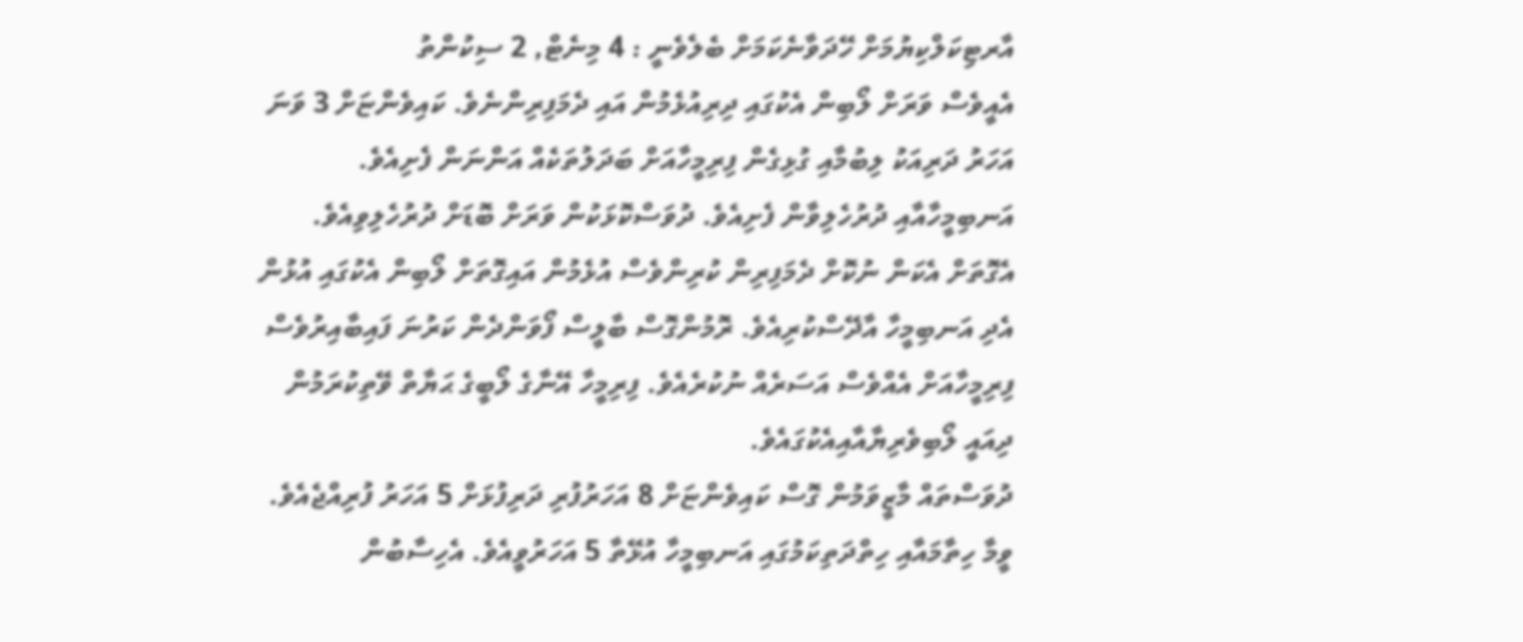އާރޓިކަލްކިޔުމަށް ހޭދަވާނެކަމަށް ބެލެވެނީ : 4 މިނެޓް, 2 ސިކުންތު
އެއީވެސް ވަރަށް ލޯބިން އެކުގައި ދިރިއުޅެމުން އައި ދެމަފިރިންނެވެ. ކައިވެންޏަށް 3 ވަނަ އަހަރު ދަރިއަކު ލިބުމާއި ގުޅިގެން ފިރިމީހާއަށް ބަދަލުތަކެއް އަންނަން ފެށިއެވެ. އަނބިމީހާއާއި ދުރުހެލިވާން ފެށިއެވެ. ދުވަސްކޮޅަކުން ވަރަށް ބޮޑަށް ދުރުހެލިވިއެވެ.
އެގޮތަށް އެކަން ނުކޮށް ދެމަފިރިން ކުރިންވެސް އުޅެމުން އައިގޮތަށް ލޯބިން އެކުގައި އުޅުން އެދި އަނބިމީހާ އާދޭސްކުރިއެވެ. ރޮމުންގޮސް ބާލީސް ފޯވަންދެން ކަރުނަ ފައިބާއިރުވެސް ފިރިމީހާއަށް އެއްވެސް އަސަރެއް ނުކުރެއެވެ. ފިރިމީހާ އޭނާގެ ލޯބީގެ ޙަޔާތް ވޭތިކުރަމުން ދިއައީ ލޯބިވެރިޔާއާއިއެކުގައެވެ.
ދުވަސްތައް މާޒީވަމުން ގޮސް ކައިވެންޏަށް 8 އަހަރުފުރި ދަރިފުޅަށް 5 އަހަރު ފުރިއްޖެއެވެ. ވީމާ ހިތާމައާއި ހިތްދަތިކަމުގައި އަނބިމީހާ އުޅޭތާ 5 އަހަރުވީއެވެ. އެހިސާބުން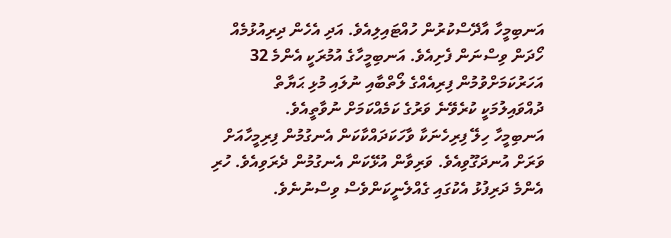އަނބިމީހާ އާދޭސްކުރުން ހުއްޓައިލިއެވެ. އަދި އެހެން ދިރިއުޅުމެއް ހޯދަން ވިސްނަން ފެށިއެވެ. އަނބިމީހާގެ އުމުރަކީ އެންމެ 32 އަހަރުކަމަށްވުމުން ފިރިއެއްގެ ލޯތްބާއި ނުލައި މުޅި ޙަޔާތް ދުއްވައިލުމަކީ ކުރެވޭނެ ވަރުގެ ކަމެއްކަމަށް ނުވާތީއެވެ.
އަނބިމީހާ ހިލޭ ފިރިހެނަކާ ވާހަކަދައްކާކަން އެނގުމުން ފިރިމީހާއަށް ވަރަށް އުނދަގޫވިއެވެ. ވަރިވާން އުޅޭކަން އެނގުމުން ދެރަވިއެވެ. ހުރި އެންމެ ދަރިފުޅު އެކުގައި ގެއްލެނީކަންވެސް ވިސްނުނެވެ.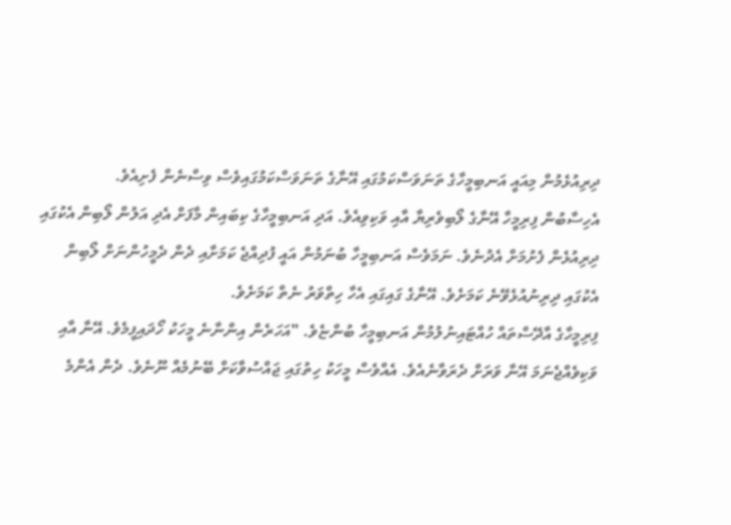ދިރިއުޅެމުން މިއައީ އަނބިމީހާގެ ތަނަވަސްކަމުގައި އޭނާގެ ތަނަވަސްކަމުގައިވެސް ވިސްނެން ފެށިއެވެ.
އެހިސާބުން ފިރިމީހާ އޭނާގެ ލޯބިވެރިޔާ އާއި ވަކިވިއެވެ. އަދި އަނބިމީހާގެ ކިބައިން މާފަށް އެދި އަލުން ލޯބިން އެކުގައި ދިރިއުޅެން ފެށުމަށް އެދުނެވެ. ނަމަވެސް އަނބިމީހާ ބުނަމުން އައީ ފުދިއްޖެ ކަމަށާއި ދެން ދެމީހުންނަށް ލޯބިން އެކުގައި ދިރިނުއުޅެވޭނެ ކަމަށެވެ. އޭނާގެ ގައިގައި އެހާ ހިތްވަރު ނެތް ކަމަށެވެ.
ފިރިމީހާގެ އާދޭސްތައް ހުއްޓައިނުލުމުން އަނބިމީހާ ބުންޏެވެ. "އަހަރެން އިންނާނެ މީހަކު ހޯދައިފީމެވެ. އޭނާ އާއި ވަކިވެއްޖެނަމަ އޭނާ ވަރަށް ދެރަވާނެއެވެ. އެއްވެސް މީހަކު ހިތުގައި ޖައްސުވާކަށް ބޭނުމެއް ނޫނެވެ. ދެން އެންމެ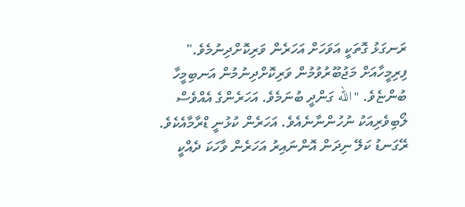ރަނގަޅު ގޮތަކީ އަވަހަށް އަހަރެން ވަރިކޮށްދިނުމެވެ."
ފިރިމީހާއަށް މަޖުބޫރުވުމުން ވަރިކޮށްދިނުމުން އަނބިމީހާ ބުންޏެވެ. "الله ގަންދީ ބުނަމެވެ. އަހަރެންގެ އެއްވެސް ލޯބިވެރިއަކު ނުހުންނާނެއެވެ. އަހަރެން ކުޅުނީ ޑްރާމާއެކެވެ. ރޭގަނޑު ކަލޭ ނިދަން އޮންނައިރު އަހަރެން ވާހަކަ ދެއްކީ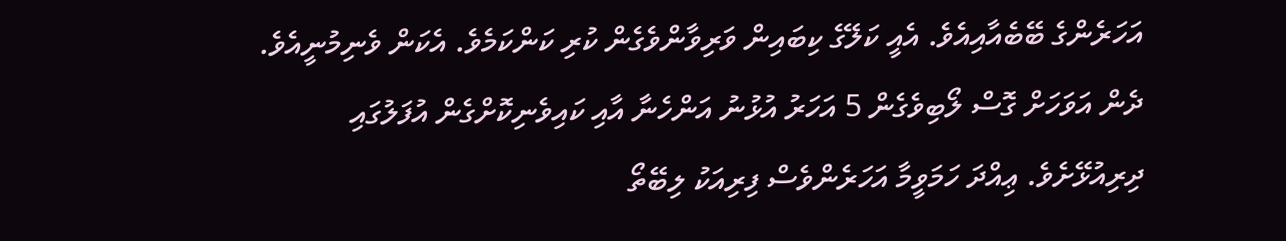އަހަރެންގެ ބޭބެއާއިއެވެ. އެއީ ކަލޭގެ ކިބައިން ވަރިވާންވެގެން ކުރި ކަންކަމެވެ. އެކަން ވެނިމުނީއެވެ. ދެން އަވަހަށް ގޮސް ލޯބިވެގެން 5 އަހަރު އުޅުނު އަންހެނާ އާއި ކައިވެނިކޮށްގެން އުފަލުގައި ދިރިއުޅޭށެވެ. ޢިއްދަ ހަމަވީމާ އަހަރެންވެސް ފިރިއަކު ލިބޭތޯ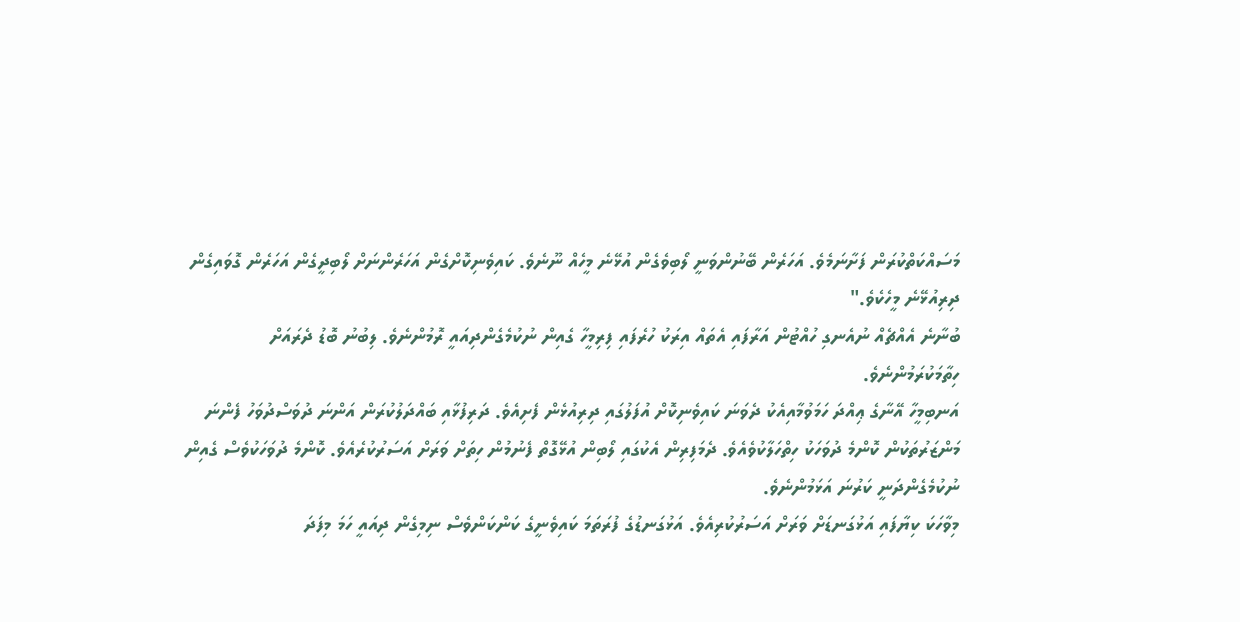މަސައްކަތްކުރަން ފަށާނަމެވެ. އަހަރެން ބޭނުންވަނީ ލޯބިވެގެން އުޅޭނެ މީހެއް ނޫނެވެ. ކައިވެނިކޮށްގެން އަހަރެންނަށް ލޯބިދީގެން އަހަރެން ގޮވައިގެން ދިރިއުޅޭނެ މީހެކެވެ."
ބުނާނެ އެއްޗެއް ނުއެނގި ހުއްޓުން އަރާފައި އެތައް އިރަކު ހުރެފައި ފިރިމީހާ ގެއިން ނުކުމެގެންދިއައީ ރޮމުންނެވެ. ލިބުނު ބޮޑު ދެރައަށް ހިތާމަކުރަމުންނެވެ.
އަނބިމީހާ އޭނާގެ ޢިއްދަ ހަމަވުމާއިއެކު ދެވަނަ ކައިވެނިކޮށް އުފަލުގައި ދިރިއުޅެން ފެށިއެވެ. ދަރިފުޅާއި ބައްދަލުކުރަން އަންނަ ދުވަސްދުވަހު ފެންނަ މަންޒަރުތަކުން ކޮންމެ ދުވަހަކު ހިތްހަލާކުވެއެވެ. ދެމަފިރިން އެކުގައި ލޯބިން އުޅޭގޮތް ފެނުމުން ހިތަށް ވަރަށް އަސަރުކުރެއެވެ. ކޮންމެ ދުވަހަކުވެސް ގެއިން ނުކުމެގެންދަނީ ކަރުނަ އަޅަމުންނެވެ.
މިވާހަކަ ކިޔާފައި އަޅުގަނޑަށް ވަރަށް އަސަރުކުރިއެވެ. އަޅުގަނޑުގެ ފުރަތަމަ ކައިވެނީގެ ކަންކަންވެސް ނިމިގެން ދިއައީ ހަމަ މިފަދަ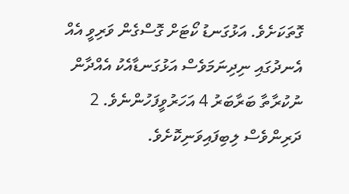ގޮތަކަށެވެ. އަޅުގަނޑު ކޯޓަށް ގޮސްގެން ވަރިވީ އެއް އެނދުގައި ނިދިނަމަވެސް އަޅުގަނޑާއެކު އެއްދާން ނުކުރާތާ ބަރާބަރު 4 އަހަރުވީފަހުންނެވެ. 2 ދަރިންވެސް ލިބިފައިވަނިކޮށެވެ.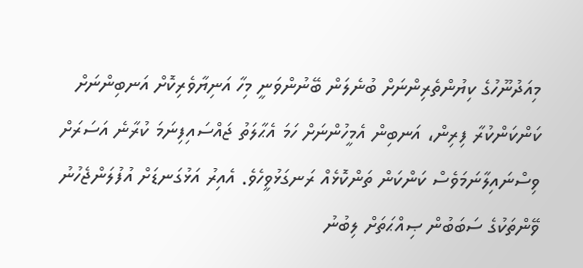މިއަދުނޫހުގެ ކިޔުންތެރިންނަށް ބުނެލަން ބޭނުންވަނީ މިހާ އަނިޔާވެރިކޮށް އަނބިންނަށް ކަންކަންކުރާ ފިރިން، އަނބިން އެމީހުންނަށް ހަމަ އެޙާލަތު ޖައްސައިފިނަމަ ކުރާނެ އަސަރަށް ވިސްނައިލާނަމަވެސް ކަންކަން ތަންކޮޅެއް ރަނގަޅުވީހެވެ. އެއިރު އަޅުގަނޑަށް އުފުލަންޖެހުނު ވޭންތަކުގެ ސަބަބުން ޞިއްޙަތަށް ލިބުނު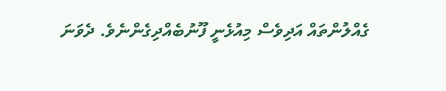ގެއްލުންތައް އަދިވެސް މިއުޅެނީ ފޫނުބެއްދިގެންނެވެ. ދެވަނަ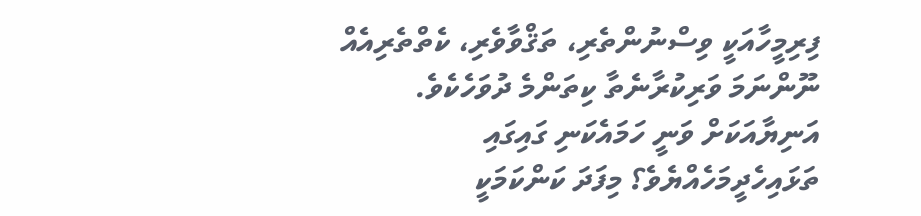ފިރިމީހާއަކީ ވިސްނުންތެރި، ތަޤްވާވެރި، ކެތްތެރިއެއް ނޫންނަމަ ވަރިކުރާނެތާ ކިތަންމެ ދުވަހެކެވެ.
އަނިޔާއަކަށް ވަނީ ހަމައެކަނި ގައިގައި ތަޅައިހެދީމަހެއްޔެވެ؟ މިފަދަ ކަންކަމަކީ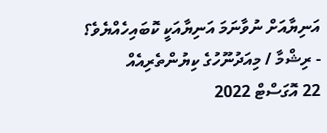އަނިޔާއަށް ނުވާނަމަ އަނިޔާއަކީ ކޮބައިހެއްޔެވެ؟
- ރިޝްމާ / މިއަދުނޫހުގެ ކިޔުންތެރިއެއް
22 އޮގަސްޓް 2022